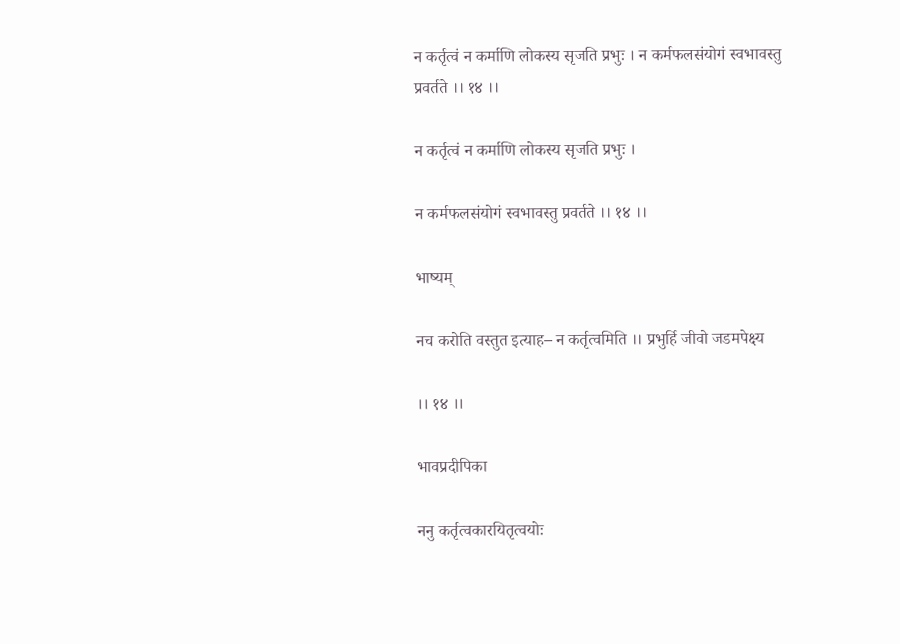न कर्तृत्वं न कर्माणि लोकस्य सृजति प्रभुः । न कर्मफलसंयोगं स्वभावस्तु प्रवर्तते ।। १४ ।।

न कर्तृत्वं न कर्माणि लोकस्य सृजति प्रभुः ।

न कर्मफलसंयोगं स्वभावस्तु प्रवर्तते ।। १४ ।।

भाष्यम्

नच करोति वस्तुत इत्याह– न कर्तृत्वमिति ।। प्रभुर्हि जीवो जडमपेक्ष्य

।। १४ ।।

भावप्रदीपिका

ननु कर्तृत्वकारयितृत्वयोः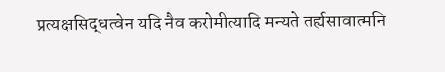प्रत्यक्षसिद्धत्वेन यदि नैव करोमीत्यादि मन्यते तर्ह्यसावात्मनि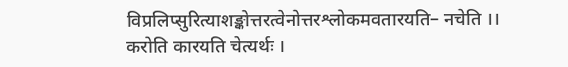विप्रलिप्सुरित्याशङ्कोत्तरत्वेनोत्तरश्लोकमवतारयति– नचेति ।। करोति कारयति चेत्यर्थः ।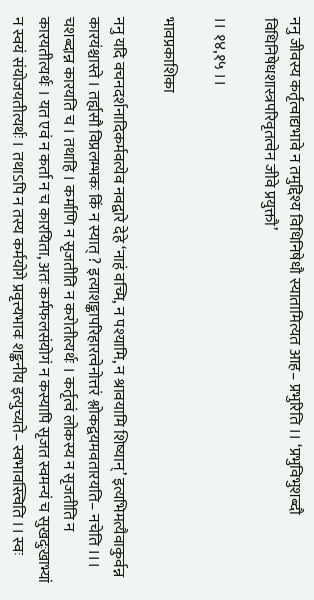ननु जीवस्य कर्तृत्वाद्यभावे न तमुद्दिश्य विधिनिषेधौ स्यातामित्यत आह– प्रभुरिति ।। ‘प्रभुविभुशब्दौ विधिनिषेधशास्त्रपरिवृतत्वेन जीवे प्रयुक्तौ’

।। १४,१५ ।।

भावप्रकाशिका

ननु यदि वचनदर्शनादिकर्मवत्येव नवद्वारे देहे ‘नाहं वच्मि, न पश्यामि, न श्रावयामि शिष्यान्’ इत्यभिमत्यैवाकुर्वन्न कारयंश्चास्ते । तर्ह्यसौ विप्रलम्भकः किं न स्यात् ? इत्याशङ्कापरिहारत्वेनोत्तरं श्लोकद्वयमवतारयति– नचेति ।।। चशब्दान्न कारयति च । तथाहि । कर्माणि न सृजतीति न करोतीत्यर्थः । कर्तृत्वं लोकस्य न सृजतीति न कारयतीत्यर्थः । यत एवं न कर्ता न च कारयिता, अतः कर्मफलसंयोगं न कस्यापि सृजत स्वमन्यं च सुखदुःखाभ्यां न स्वयं संयोजयतीत्यर्थः । तथाऽपि न तस्य कर्मयोगे प्रवृत्त्यभावः शङ्कनीय इत्युच्यते– स्वभावस्त्विति ।। स्वः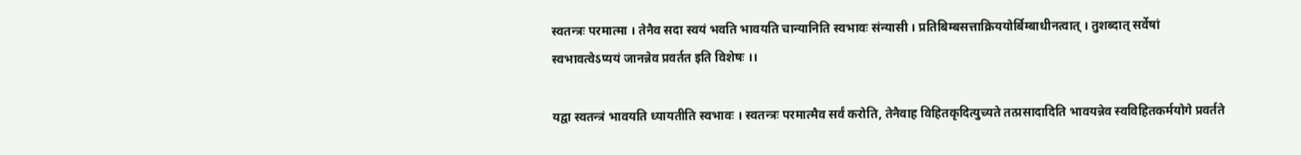स्वतन्त्रः परमात्मा । तेनैव सदा स्वयं भवति भावयति चान्यानिति स्वभावः संन्यासी । प्रतिबिम्बसत्ताक्रिययोर्बिम्बाधीनत्वात् । तुशब्दात् सर्वेषां स्वभावत्वेऽप्ययं जानन्नेव प्रवर्तत इति विशेषः ।।

यद्वा स्वतन्त्रं भावयति ध्यायतीति स्वभावः । स्वतन्त्रः परमात्मैव सर्वं करोति, तेनैवाह विहितकृदित्युच्यते तत्प्रसादादिति भावयन्नेव स्वविहितकर्मयोगे प्रवर्तते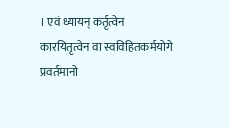। एवं ध्यायन् कर्तृत्वेन कारयितृत्वेन वा स्वविहितकर्मयोगे प्रवर्तमानो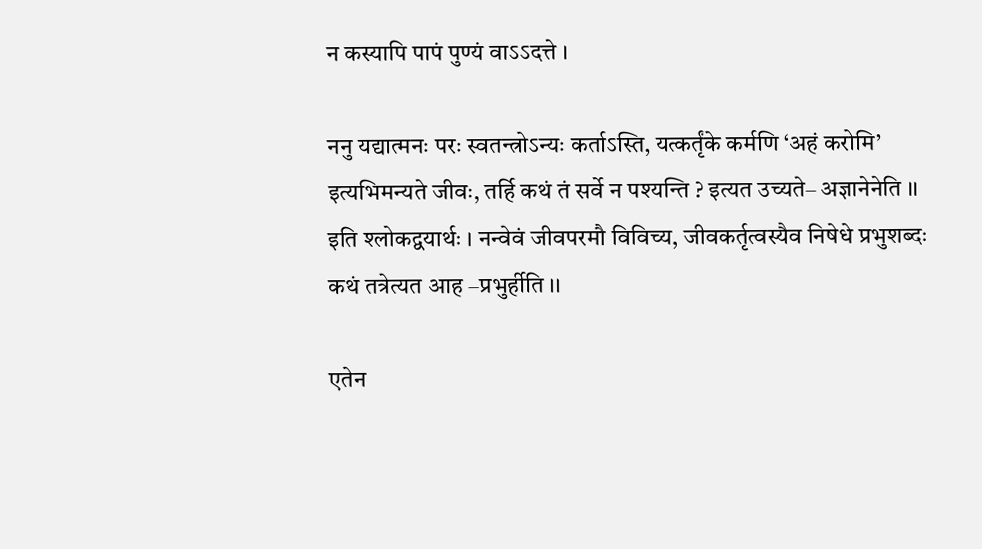न कस्यापि पापं पुण्यं वाऽऽदत्ते ।

ननु यद्यात्मनः परः स्वतन्त्रोऽन्यः कर्ताऽस्ति, यत्कर्तृंके कर्मणि ‘अहं करोमि’ इत्यभिमन्यते जीवः, तर्हि कथं तं सर्वे न पश्यन्ति ? इत्यत उच्यते– अज्ञानेनेति ।। इति श्लोकद्वयार्थः । नन्वेवं जीवपरमौ विविच्य, जीवकर्तृत्वस्यैव निषेधे प्रभुशब्दः कथं तत्रेत्यत आह –प्रभुर्हीति ।।

एतेन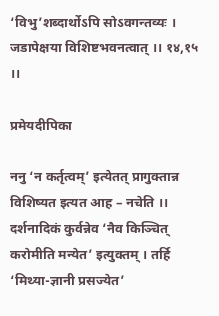‘विभु’शब्दार्थोऽपि सोऽवगन्तव्यः । जडापेक्षया विशिष्टभवनत्वात् ।। १४,१५ ।।

प्रमेयदीपिका

ननु ‘न कर्तृत्वम्’ इत्येतत् प्रागुक्तान्न विशिष्यत इत्यत आह – नचेति ।। दर्शनादिकं कुर्वन्नेव ‘नैव किञ्चित् करोमीति मन्येत’ इत्युक्तम् । तर्हि ‘मिथ्या-ज्ञानी प्रसज्येत’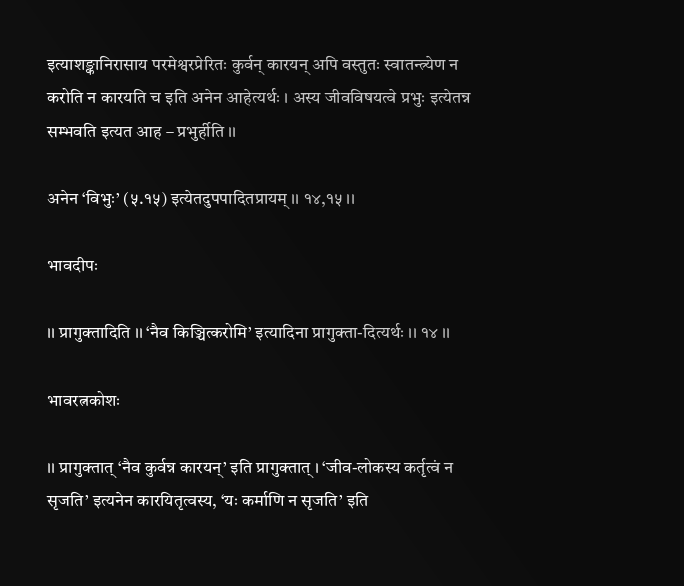इत्याशङ्कानिरासाय परमेश्वरप्रेरितः कुर्वन् कारयन् अपि वस्तुतः स्वातन्त्र्येण न करोति न कारयति च इति अनेन आहेत्यर्थः । अस्य जीवविषयत्वे प्रभुः इत्येतन्न सम्भवति इत्यत आह – प्रभुर्हीति ।।

अनेन ‘विभुः’ (५.१५) इत्येतदुपपादितप्रायम् ।। १४,१५ ।।

भावदीपः

।। प्रागुक्तादिति ।। ‘नैव किञ्चित्करोमि’ इत्यादिना प्रागुक्ता-दित्यर्थः ।। १४ ।।

भावरत्नकोशः

।। प्रागुक्तात् ‘नैव कुर्वन्न कारयन्’ इति प्रागुक्तात् । ‘जीव-लोकस्य कर्तृत्वं न सृजति’ इत्यनेन कारयितृत्वस्य, ‘यः कर्माणि न सृजति’ इति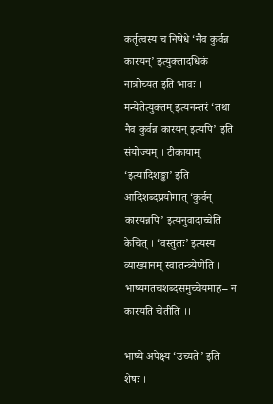कर्तृत्वस्य च निषेधे ‘नैव कुर्वन्न कारयन्’ इत्युक्तादधिकं नात्रोच्यत इति भावः । मन्येतेत्युक्तम् इत्यनन्तरं ‘तथा नैव कुर्वन्न कारयन् इत्यपि’ इति संयोज्यम् । टीकायाम् ‘इत्यादिशङ्का’ इति आदिशब्दप्रयोगात् ‘कुर्वन् कारयन्नपि’ इत्यनुवादाच्चेति केचित् । ‘वस्तुतः’ इत्यस्य व्याख्यानम् स्वातन्त्र्येणेति । भाष्यगतचशब्दसमुच्चेयमाह– न कारयति चेतीति ।।

भाष्ये अपेक्ष्य ‘उच्यते’ इति शेषः ।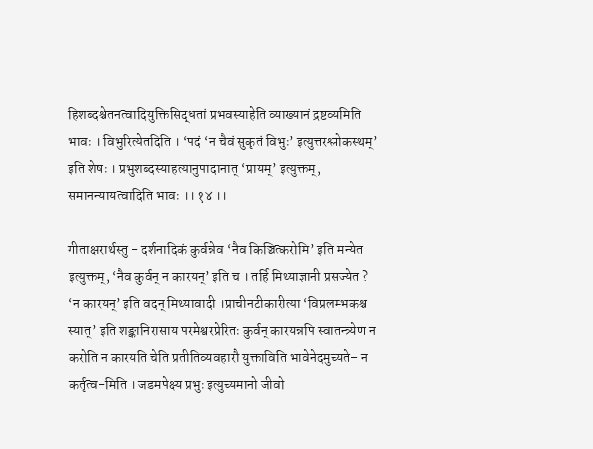हिशब्दश्चेतनत्वादियुक्तिसिद्धतां प्रभवस्याहेति व्याख्यानं द्रष्टव्यमिति भावः । विभुरित्येतदिति । ‘पदं ‘न चैवं सुकृतं विभुः’ इत्युत्तरश्लोकस्थम्’ इति शेषः । प्रभुशब्दस्याहत्यानुपादानात् ‘प्रायम्’ इत्युक्तम्, समानन्यायत्वादिति भावः ।। १४ ।।

गीताक्षरार्थस्तु - दर्शनादिकं कुर्वन्नेव ‘नैव किञ्चित्करोमि’ इति मन्येत इत्युक्तम्, ‘नैव कुर्वन् न कारयन्’ इति च । तर्हि मिथ्याज्ञानी प्रसज्येत ? ‘न कारयन्’ इति वदन् मिथ्यावादी ।प्राचीनटीकारीत्या ‘विप्रलम्भकश्च स्यात्’ इति शङ्कानिरासाय परमेश्वरप्रेरितः कुर्वन् कारयन्नपि स्वातन्त्र्येण न करोति न कारयति चेति प्रतीतिव्यवहारौ युक्ताविति भावेनेदमुच्यते– न कर्तृत्व-मिति । जडमपेक्ष्य प्रभुः इत्युच्यमानो जीवो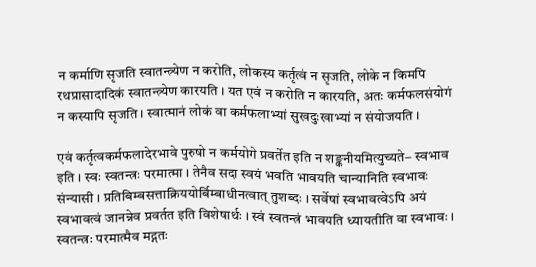न कर्माणि सृजति स्वातन्त्र्येण न करोति, लोकस्य कर्तृत्वं न सृजति, लोके न किमपि रथप्रासादादिकं स्वातन्त्र्येण कारयति । यत एवं न करोति न कारयति, अतः कर्मफलसंयोगं न कस्यापि सृजति । स्वात्मानं लोकं वा कर्मफलाभ्यां सुखदुःखाभ्यां न संयोजयति ।

एवं कर्तृत्वकर्मफलादेरभावे पुरुषो न कर्मयोगे प्रवर्तेत इति न शङ्कनीयमित्युच्यते– स्वभाव इति । स्वः स्वतन्त्रः परमात्मा । तेनैव सदा स्वयं भवति भावयति चान्यानिति स्वभावः संन्यासी । प्रतिबिम्बसत्ताक्रिययोर्बिम्बाधीनत्वात् तुशब्दः । सर्वेषां स्वभावत्वेऽपि अयं स्वभावत्वं जानन्नेव प्रवर्तत इति विशेषार्थः । स्वं स्वतन्त्रं भावयति ध्यायतीति वा स्वभावः । स्वतन्त्रः परमात्मैव मद्गतः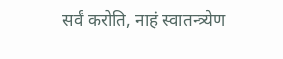सर्वं करोति, नाहं स्वातन्त्र्येण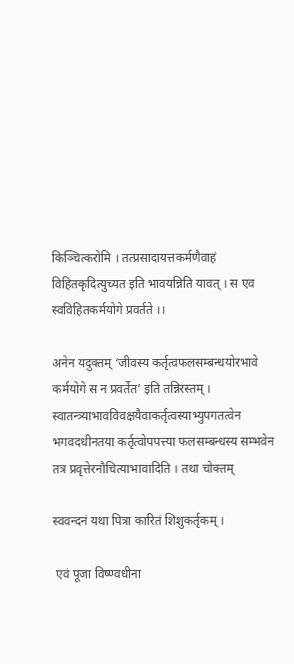किञ्चित्करोमि । तत्प्रसादायत्तकर्मणैवाहं विहितकृदित्युच्यत इति भावयन्निति यावत् । स एव स्वविहितकर्मयोगे प्रवर्तते ।।

अनेन यदुक्तम् ‘जीवस्य कर्तृत्वफलसम्बन्धयोरभावे कर्मयोगे स न प्रवर्तेत’ इति तन्निरस्तम् । स्वातन्त्र्याभावविवक्षयैवाकर्तृत्वस्याभ्युपगतत्वेन भगवदधीनतया कर्तृत्वोपपत्त्या फलसम्बन्धस्य सम्भवेन तत्र प्रवृत्तेरनौचित्याभावादिति । तथा चोक्तम्

स्ववन्दनं यथा पित्रा कारितं शिशुकर्तृकम् ।

 एवं पूजा विष्ण्वधीना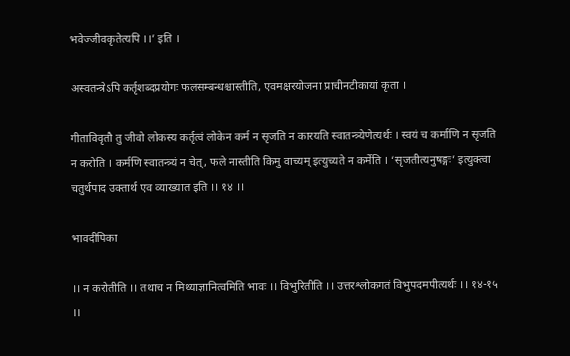भवेज्जीवकृतेत्यपि ।।’ इति ।

अस्वतन्त्रेऽपि कर्तृशब्दप्रयोगः फलसम्बन्धश्चास्तीति, एवमक्षरयोजना प्राचीनटीकायां कृता ।

गीताविवृतौ तु जीवो लोकस्य कर्तृत्वं लोकेन कर्म न सृजति न कारयति स्वातन्त्र्येणेत्यर्थः । स्वयं च कर्माणि न सृजति न करोति । कर्मणि स्वातन्त्र्यं न चेत्, फले नास्तीति किमु वाच्यम् इत्युच्यते न कर्मेति । ‘सृजतीत्यनुषङ्गः’ इत्युक्त्वा चतुर्थपाद उक्तार्थ एव व्याख्यात इति ।। १४ ।।

भावदीपिका

।। न करोतीति ।। तथाच न मिथ्याज्ञानित्वमिति भावः ।। विभुरितीति ।। उत्तरश्लोकगतं विभुपदमपीत्यर्थः ।। १४-१५ ।।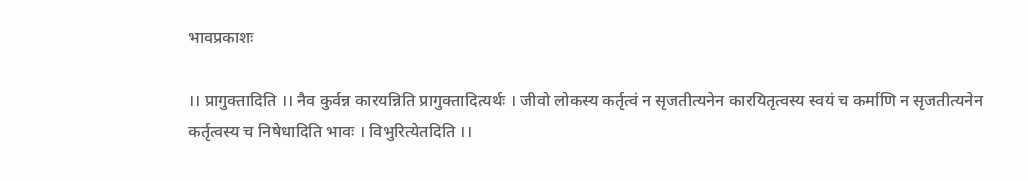भावप्रकाशः

।। प्रागुक्तादिति ।। नैव कुर्वन्न कारयन्निति प्रागुक्तादित्यर्थः । जीवो लोकस्य कर्तृत्वं न सृजतीत्यनेन कारयितृत्वस्य स्वयं च कर्माणि न सृजतीत्यनेन कर्तृत्वस्य च निषेधादिति भावः । विभुरित्येतदिति ।।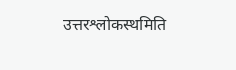उत्तरश्लोकस्थमिति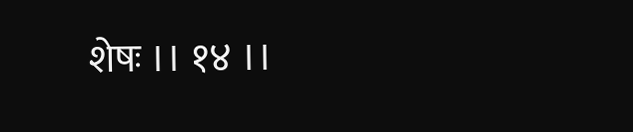शेषः ।। १४ ।।